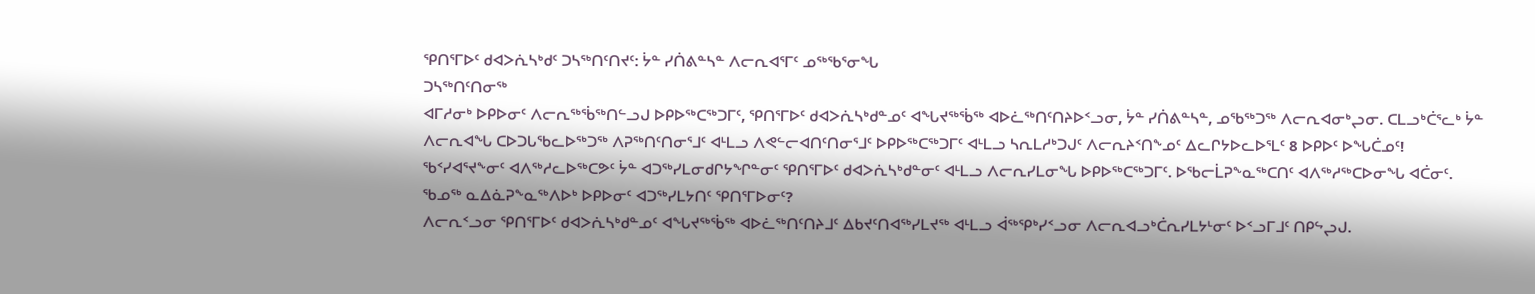ᕿᑎᕐᒥᐅᑦ ᑯᐊᐳᕇᓴᒃᑯᑦ ᑐᓴᖅᑎᑦᑎᔪᑦ: ᔮᓐ ᓯᑏᕕᓐᓴᓐ ᐱᓕᕆᐊᕐᒥᑦ ᓄᖅᖃᕐᓂᖓ
ᑐᓴᖅᑎᑦᑎᓂᖅ
ᐊᒥᓱᓂᒃ ᐅᑭᐅᓂᑦ ᐱᓕᕆᖅᖄᖅᑎᓪᓗᒍ ᐅᑭᐅᖅᑕᖅᑐᒥᑦ, ᕿᑎᕐᒥᐅᑦ ᑯᐊᐳᕇᓴᒃᑯᓐᓄᑦ ᐊᖓᔪᖅᖄᖅ ᐊᐅᓛᖅᑎᑦᑎᔨᐅᑉᓗᓂ, ᔮᓐ ᓯᑏᕕᓐᓴᓐ, ᓄᖃᖅᑐᖅ ᐱᓕᕆᐊᓂᒃᖢᓂ. ᑕᒪᓗᒃᑖᕐᓚᒃ ᔮᓐ ᐱᓕᕆᐊᖓ ᑕᐅᑐᒐᖃᓚᐅᖅᑐᖅ ᐱᕈᖅᑎᑦᑎᓂᕐᒧᑦ ᐊᒻᒪᓗ ᐱᕙᓪᓕᐊᑎᑦᑎᓂᕐᒧᑦ ᐅᑭᐅᖅᑕᖅᑐᒥᑦ ᐊᒻᒪᓗ ᓴᕆᒪᓱᒃᑐᒍᑦ ᐱᓕᕆᔨᑉᑎᖕᓄᑦ ᐃᓚᒋᔭᐅᓚᐅᕐᒪᑦ 8 ᐅᑭᐅᑦ ᐅᖓᑖᓄᑦ!
ᖃᑉᓯᐊᕐᔪᖕᓂᑦ ᐊᐱᖅᓱᓚᐅᖅᑕᕗᑦ ᔮᓐ ᐊᑐᖅᓯᒪᓂᑯᒋᔭᖏᓐᓂᑦ ᕿᑎᕐᒥᐅᑦ ᑯᐊᐳᕇᓴᒃᑯᓐᓂᑦ ᐊᒻᒪᓗ ᐱᓕᕆᓯᒪᓂᖓ ᐅᑭᐅᖅᑕᖅᑐᒥᑦ. ᐅᖃᓕᒫᕈᖕᓇᖅᑕᑎᑦ ᐊᐱᖅᓱᖅᑕᐅᓂᖓ ᐊᑖᓂᑦ.
ᖃᓄᖅ ᓇᐃᓈᕈᖕᓇᖅᐱᐅᒃ ᐅᑭᐅᓂᑦ ᐊᑐᖅᓯᒪᔭᑎᑦ ᕿᑎᕐᒥᐅᓂᑦ?
ᐱᓕᕆᑉᓗᓂ ᕿᑎᕐᒥᐅᑦ ᑯᐊᐳᕇᓴᒃᑯᓐᓄᑦ ᐊᖓᔪᖅᖄᖅ ᐊᐅᓛᖅᑎᑦᑎᔨᒧᑦ ᐃᑲᔪᑦᑎᐊᖅᓯᒪᔪᖅ ᐊᒻᒪᓗ ᐋᖅᕿᒃᓯᑉᓗᓂ ᐱᓕᕆᐊᓗᒃᑖᕆᓯᒪᔭᒻᓂᑦ ᐅᑉᓗᒥᒧᑦ ᑎᑭᖦᖢᒍ.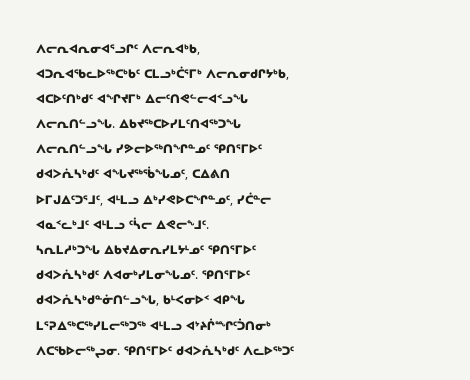ᐱᓕᕆᐊᕆᓂᐊᕐᓗᒋᑦ ᐱᓕᕆᐊᒃᑲ, ᐊᑐᕆᐊᖃᓚᐅᖅᑕᒃᑲᑦ ᑕᒪᓗᒃᑖᕐᒥᒃ ᐱᓕᕆᓂᑯᒋᔭᒃᑲ, ᐊᑕᐅᑦᑎᒃᑯᑦ ᐊᖏᔪᒥᒃ ᐃᓕᑦᑎᕙᓪᓕᐊᑉᓗᖓ ᐱᓕᕆᑎᓪᓗᖓ. ᐃᑲᔪᖅᑕᐅᓯᒪᑦᑎᐊᖅᑐᖓ ᐱᓕᕆᑎᓪᓗᖓ ᓯᕗᓕᐅᖅᑎᖏᓐᓄᑦ ᕿᑎᕐᒥᐅᑦ ᑯᐊᐳᕇᓴᒃᑯᑦ ᐊᖓᔪᖅᖄᖓᓄᑦ, ᑕᐃᕕᑎ ᐅᒥᒍᐃᑦᑐᕐᒧᑦ, ᐊᒻᒪᓗ ᐃᒃᓯᕙᐅᑕᖏᓐᓄᑦ, ᓯᑖᓐᓕ ᐊᓇᑉᓚᒃᒧᑦ ᐊᒻᒪᓗ ᑦᓵᓕ ᐃᕙᓕᖕᒧᑦ.
ᓴᕆᒪᓱᒃᑐᖓ ᐃᑲᔪᐃᓂᕆᓯᒪᔭᒻᓄᑦ ᕿᑎᕐᒥᐅᑦ ᑯᐊᐳᕇᓴᒃᑯᑦ ᐱᐊᓂᒃᓯᒪᓂᖓᓄᑦ. ᕿᑎᕐᒥᐅᑦ ᑯᐊᐳᕇᓴᒃᑯᓐᓃᑎᓪᓗᖓ, ᑲᒻᐸᓂᐅᑉ ᐊᑭᖓ ᒪᕐᕈᐃᖅᑕᖅᓯᒪᓕᖅᑐᖅ ᐊᒻᒪᓗ ᐊᔾᔨᒌᙱᑦᑑᑎᓂᒃ ᐱᑕᖃᐅᓕᖅᖢᓂ. ᕿᑎᕐᒥᐅᑦ ᑯᐊᐳᕇᓴᒃᑯᑦ ᐱᓚᐅᖅᑐᑦ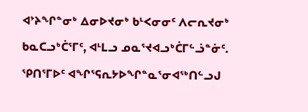ᐊᔾᔨᖏᓐᓂᒃ ᐃᓂᐅᔪᓂᒃ ᑲᒻᐸᓂᓂᑦ ᐱᓕᕆᔪᓂᒃ ᑲᓇᑕᓗᒃᑖᕐᒥᑦ, ᐊᒻᒪᓗ ᓄᓇᕐᔪᐊᓗᒃᑖᒥᓪᓘᓐᓃᑦ. ᕿᑎᕐᒥᐅᑦ ᐊᖏᕐᕋᕆᔭᐅᖏᓐᓇᕐᓂᐊᖅᑎᓪᓗᒍ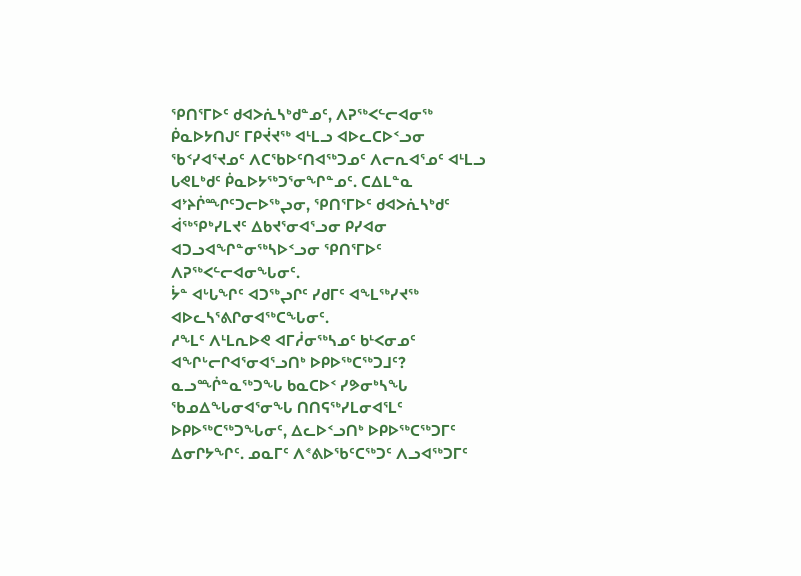ᕿᑎᕐᒥᐅᑦ ᑯᐊᐳᕇᓴᒃᑯᓐᓄᑦ, ᐱᕈᖅᐸᓪᓕᐊᓂᖅ ᑮᓇᐅᔭᑎᒍᑦ ᒥᑭᔫᔪᖅ ᐊᒻᒪᓗ ᐊᐅᓚᑕᐅᑉᓗᓂ ᖃᑉᓯᐊᕐᔪᓄᑦ ᐱᑕᖃᐅᑦᑎᐊᖅᑐᓄᑦ ᐱᓕᕆᐊᕐᓄᑦ ᐊᒻᒪᓗ ᒐᕙᒪᒃᑯᑦ ᑮᓇᐅᔭᖅᑐᕐᓂᖏᓐᓄᑦ. ᑕᐃᒪᓐᓇ ᐊᔾᔨᒌᙱᑦᑐᓕᐅᖅᖢᓂ, ᕿᑎᕐᒥᐅᑦ ᑯᐊᐳᕇᓴᒃᑯᑦ ᐋᖅᕿᒃᓯᒪᔪᑦ ᐃᑲᔪᕐᓂᐊᕐᓗᓂ ᑭᓯᐊᓂ ᐊᑐᓗᐊᖏᓐᓂᖅᓴᐅᑉᓗᓂ ᕿᑎᕐᒥᐅᑦ ᐱᕈᖅᐸᓪᓕᐊᓂᖓᓂᑦ.
ᔮᓐ ᐊᒡᒐᖏᑦ ᐊᑐᖅᖢᒋᑦ ᓯᑯᒥᑦ ᐊᖕᒪᖅᓯᔪᖅ ᐊᐅᓚᓴᕐᕕᒋᓂᐊᖅᑕᖓᓂᑦ.
ᓱᖕᒪᑦ ᐱᒻᒪᕆᐅᕙ ᐊᒥᓲᓂᖅᓴᓄᑦ ᑲᒻᐸᓂᓄᑦ ᐊᖏᒡᓕᒋᐊᕐᓂᐊᕐᓗᑎᒃ ᐅᑭᐅᖅᑕᖅᑐᒧᑦ?
ᓇᓗᙲᓐᓇᖅᑐᖓ ᑲᓇᑕᐅᑉ ᓯᕗᓂᒃᓴᖓ ᖃᓄᐃᖓᓂᐊᕐᓂᖓ ᑎᑎᕋᖅᓯᒪᓂᐊᕐᒪᑦ ᐅᑭᐅᖅᑕᖅᑐᖓᓂᑦ, ᐃᓚᐅᑉᓗᑎᒃ ᐅᑭᐅᖅᑕᖅᑐᒥᑦ ᐃᓂᒋᔭᖏᑦ. ᓄᓇᒥᑦ ᐱᕝᕕᐅᖃᑦᑕᖅᑐᑦ ᐱᓗᐊᖅᑐᒥᑦ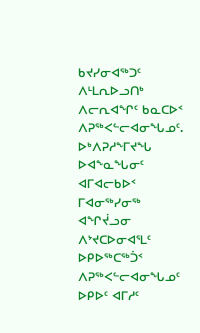ᑲᔪᓯᓂᐊᖅᑐᑦ ᐱᒻᒪᕆᐅᓗᑎᒃ ᐱᓕᕆᐊᖏᑦ ᑲᓇᑕᐅᑉ ᐱᕈᖅᐸᓪᓕᐊᓂᖓᓄᑦ. ᐅᒃᐱᕈᓱᖕᒥᔪᖓ ᐅᐊᖕᓇᖓᓂᑦ ᐊᒥᐊᓕᑲᐅᑉ ᒥᐊᓂᖅᓯᓂᖅ ᐊᖏᔫᓗᓂ ᐱᔾᔪᑕᐅᓂᐊᕐᒪᑦ ᐅᑭᐅᖅᑕᖅᑑᑉ ᐱᕈᖅᐸᓪᓕᐊᓂᖓᓄᑦ ᐅᑭᐅᑦ ᐊᒥᓱᑦ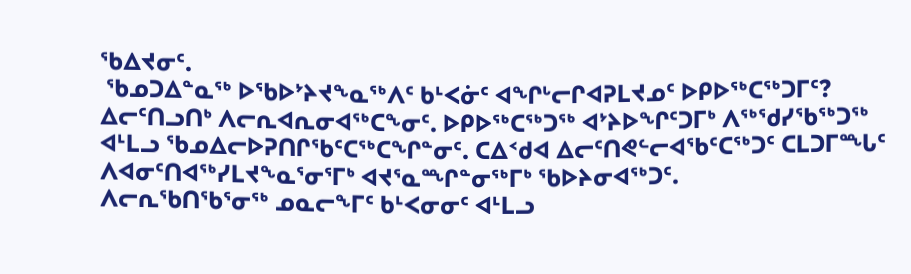ᖃᐃᔪᓂᑦ.
 ᖃᓄᑐᐃᓐᓇᖅ ᐅᖃᐅᔾᔨᔪᖕᓇᖅᐱᑦ ᑲᒻᐸᓃᑦ ᐊᖏᒡᓕᒋᐊᕈᒪᔪᓄᑦ ᐅᑭᐅᖅᑕᖅᑐᒥᑦ?
ᐃᓕᑦᑎᓗᑎᒃ ᐱᓕᕆᐊᕆᓂᐊᖅᑕᖕᓂᑦ. ᐅᑭᐅᖅᑕᖅᑐᖅ ᐊᔾᔨᐅᖏᑦᑐᒥᒃ ᐱᖅᖁᓯᖃᖅᑐᖅ ᐊᒻᒪᓗ ᖃᓄᐃᓕᐅᕈᑎᒋᖃᑦᑕᖅᑕᖏᓐᓂᑦ. ᑕᐃᑉᑯᐊ ᐃᓕᑦᑎᕙᓪᓕᐊᖃᑦᑕᖅᑐᑦ ᑕᒪᑐᒥᙵᑦ ᐱᐊᓂᑦᑎᐊᖅᓯᒪᔪᖕᓇᕐᓂᕐᒥᒃ ᐊᔪᕐᓇᙱᓐᓂᖅᒥᒃ ᖃᐅᔨᓂᐊᖅᑐᑦ.
ᐱᓕᕆᖃᑎᖃᕐᓂᖅ ᓄᓇᓕᖕᒥᑦ ᑲᒻᐸᓂᓂᑦ ᐊᒻᒪᓗ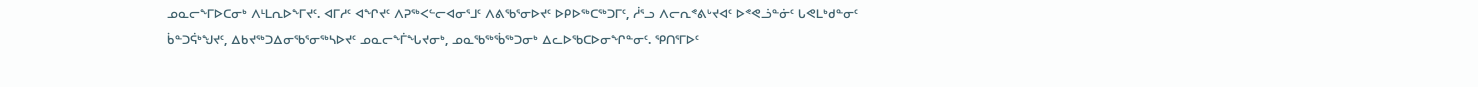ᓄᓇᓕᖕᒥᐅᑕᓂᒃ ᐱᒻᒪᕆᐅᖕᒥᔪᑦ. ᐊᒥᓱᑦ ᐊᖏᔪᑦ ᐱᕈᖅᐸᓪᓕᐊᓂᕐᒧᑦ ᐱᕕᖃᕐᓂᐅᔪᑦ ᐅᑭᐅᖅᑕᖅᑐᒥᑦ, ᓲᕐᓗ ᐱᓕᕆᕝᕕᒡᔪᐊᑦ ᐅᕝᕙᓘᓐᓃᑦ ᒐᕙᒪᒃᑯᓐᓂᑦ ᑳᓐᑐᕌᒃᖑᔪᑦ, ᐃᑲᔪᖅᑐᐃᓂᖃᕐᓂᖅᓴᐅᔪᑦ ᓄᓇᓕᖕᒦᖓᔪᓂᒃ, ᓄᓇᖃᖅᖄᖅᑐᓂᒃ ᐃᓚᐅᖃᑕᐅᓂᖏᓐᓂᑦ. ᕿᑎᕐᒥᐅᑦ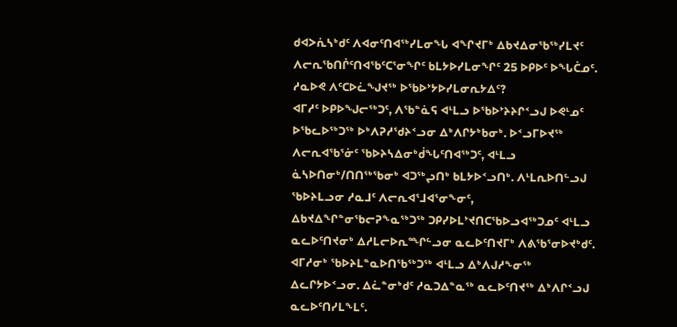ᑯᐊᐳᕇᓴᒃᑯᑦ ᐱᐊᓂᑦᑎᐊᖅᓯᒪᓂᖓ ᐊᖏᔪᒥᒃ ᐃᑲᔪᐃᓂᖃᖅᓯᒪᔪᑦ ᐱᓕᕆᖃᑎᒌᑦᑎᐊᖃᑦᑕᕐᓂᖏᑦ ᑲᒪᔭᐅᓯᒪᓂᖏᑦ 25 ᐅᑭᐅᑦ ᐅᖓᑖᓄᑦ.
ᓱᓇᐅᕙ ᐱᑦᑕᐅᓛᖑᔪᖅ ᐅᖃᐅᔾᔭᐅᓯᒪᓂᕆᔭᐃᑦ?
ᐊᒥᓱᑦ ᐅᑭᐅᖑᓕᖅᑐᑦ, ᐱᖃᓐᓈᕋ ᐊᒻᒪᓗ ᐅᖃᐅᔾᔨᔨᒋᑉᓗᒍ ᐅᕙᒻᓄᑦ ᐅᖃᓚᐅᖅᑐᖅ ᐅᒃᐱᕈᓱᖁᔨᑉᓗᓂ ᐃᒃᐱᒋᔭᒃᑲᓂᒃ. ᐅᑉᓗᒥᐅᔪᖅ ᐱᓕᕆᐊᖃᕐᓃᑦ ᖃᐅᔨᓴᐃᓂᒃᑰᖓᑦᑎᐊᖅᑐᑦ, ᐊᒻᒪᓗ ᓈᓴᐅᑎᓂᒃ/ᑎᑎᖅᖃᓂᒃ ᐊᑐᖅᖢᑎᒃ ᑲᒪᔭᐅᑉᓗᑎᒃ. ᐱᒻᒪᕆᐅᑎᓪᓗᒍ ᖃᐅᔨᒪᓗᓂ ᓱᓇᒧᑦ ᐱᓕᕆᐊᕐᒧᐊᕐᓂᖕᓂᑦ, ᐃᑲᔪᐃᖏᓐᓂᖃᓕᕈᖕᓇᖅᑐᖅ ᑐᑭᓯᐅᒪᔾᔪᑎᑕᖃᐅᓗᐊᖅᑐᓄᑦ ᐊᒻᒪᓗ ᓇᓚᐅᑦᑎᔪᓂᒃ ᐃᓱᒪᓕᐅᕆᙱᓪᓗᓂ ᓇᓚᐅᑦᑎᔪᒥᒃ ᐱᕕᖃᕐᓂᐅᔪᒃᑯᑦ. ᐊᒥᓱᓂᒃ ᖃᐅᔨᒪᓐᓇᐅᑎᖃᖅᑐᖅ ᐊᒻᒪᓗ ᐃᒃᐱᒍᓱᖕᓂᖅ ᐃᓚᒋᔭᐅᑉᓗᓂ. ᐃᓛᓐᓂᒃᑯᑦ ᓱᓇᑐᐃᓐᓇᖅ ᓇᓚᐅᑦᑎᔪᖅ ᐃᒃᐱᒋᑉᓗᒍ ᓇᓚᐅᑦᑎᓯᒪᖕᒪᑦ.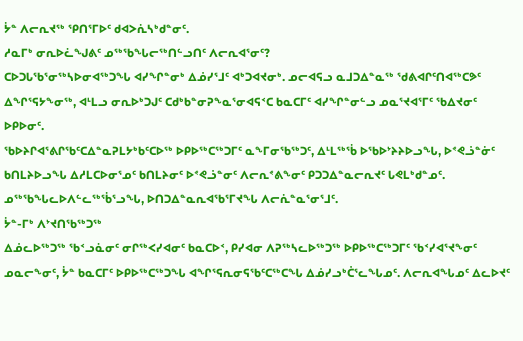ᔮᓐ ᐱᓕᕆᔪᖅ ᕿᑎᕐᒥᐅᑦ ᑯᐊᐳᕇᓴᒃᑯᓐᓂᑦ.
ᓱᓇᒥᒃ ᓂᕆᐅᓛᖑᕕᑦ ᓄᖅᖃᖓᓕᖅᑎᓪᓗᑎᑦ ᐱᓕᕆᐊᕐᓂᑦ?
ᑕᐅᑐᒐᖃᕐᓂᖅᓴᐅᓂᐊᖅᑐᖓ ᐊᓯᖏᓐᓂᒃ ᐃᓅᓯᕐᒧᑦ ᐊᒃᑐᐊᔪᓂᒃ. ᓄᓕᐊᕋᓗ ᓇᒧᑐᐃᓐᓇᖅ ᖁᕕᐊᒋᑦᑎᐊᖅᑕᕗᑦ ᐃᖏᕐᕋᔭᖕᓂᖅ, ᐊᒻᒪᓗ ᓂᕆᐅᒃᑐᒍᑦ ᑕᑯᒃᑲᓐᓂᕈᖕᓇᕐᓂᐊᕋᑉᑕ ᑲᓇᑕᒥᑦ ᐊᓯᖏᓐᓂᓪᓗ ᓄᓇᕐᔪᐊᕐᒥᑦ ᖃᐃᔪᓂᑦ ᐅᑭᐅᓂᑦ.
ᖃᐅᔨᒋᐊᕐᕕᒋᖃᑦᑕᐃᓐᓇᕈᒪᔭᒃᑲᑦᑕᐅᖅ ᐅᑭᐅᖅᑕᖅᑐᒥᑦ ᓇᖕᒥᓂᖃᖅᑐᑦ, ᐃᒻᒪᖅᖄ ᐅᖃᐅᔾᔨᔨᐅᓗᖓ, ᐅᕝᕙᓘᓐᓃᑦ ᑲᑎᒪᔨᐅᓗᖓ ᐃᓱᒪᑕᐅᓂᕐᓄᑦ ᑲᑎᒪᔨᓂᑦ ᐅᕝᕙᓘᓐᓂᑦ ᐱᓕᕆᕝᕕᖕᓂᑦ ᑭᑐᑐᐃᓐᓇᓕᕆᔪᑦ ᒐᕙᒪᒃᑯᓐᓄᑦ. ᓄᖅᖃᖓᓚᐅᐱᓪᓚᖅᖄᕐᓗᖓ, ᐅᑎᑐᐃᓐᓇᕆᐊᖃᕐᒥᔪᖓ ᐱᓕᕇᓐᓇᕐᓂᕐᒧᑦ.
ᔮᓐ-ᒥᒃ ᐱᔾᔪᑎᖃᖅᑐᖅ
ᐃᓅᓚᐅᖅᑐᖅ ᖃᑉᓗᓈᓂᑦ ᓂᒋᖅᐸᓯᐊᓂᑦ ᑲᓇᑕᐅᑉ, ᑭᓯᐊᓂ ᐱᕈᖅᓴᓚᐅᖅᑐᖅ ᐅᑭᐅᖅᑕᖅᑐᒥᑦ ᖃᑉᓯᐊᕐᔪᖕᓂᑦ ᓄᓇᓕᖕᓂᑦ, ᔮᓐ ᑲᓇᑕᒥᑦ ᐅᑭᐅᖅᑕᖅᑐᖓ ᐊᖏᕐᕋᕆᓂᕋᖃᑦᑕᖅᑕᖓ ᐃᓅᓯᓗᒃᑖᕐᓚᖓᓄᑦ. ᐱᓕᕆᐊᖓᓄᑦ ᐃᓚᐅᔪᑦ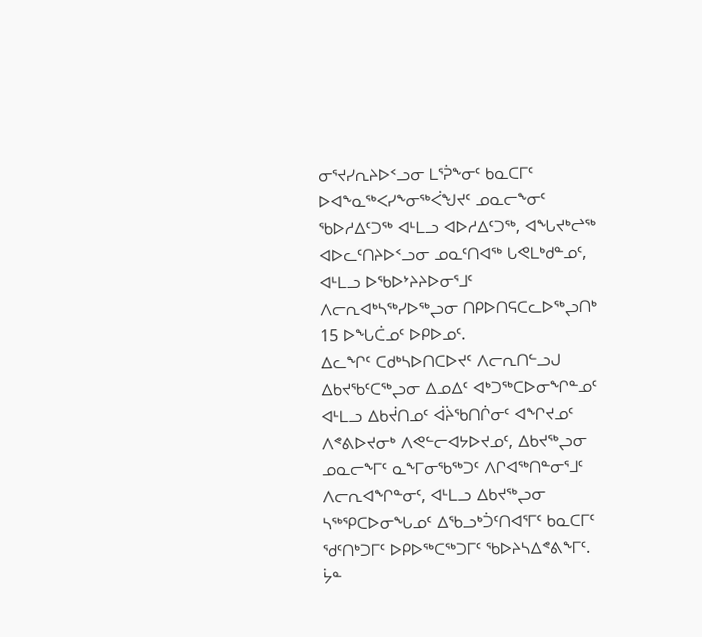ᓂᕐᔪᓯᕆᔨᐅᑉᓗᓂ ᒪᕐᕉᖕᓂᑦ ᑲᓇᑕᒥᑦ ᐅᐊᖕᓇᖅᐸᓯᖕᓂᖅᐹᖑᔪᑦ ᓄᓇᓕᖕᓂᑦ ᖃᐅᓱᐃᑦᑐᖅ ᐊᒻᒪᓗ ᐊᐅᓱᐃᑦᑐᖅ, ᐊᖓᔪᒃᖠᖅ ᐊᐅᓚᑦᑎᔨᐅᑉᓗᓂ ᓄᓇᑦᑎᐊᖅ ᒐᕙᒪᒃᑯᓐᓄᑦ, ᐊᒻᒪᓗ ᐅᖃᐅᔾᔨᔨᐅᓂᕐᒧᑦ ᐱᓕᕆᐊᒃᓴᖅᓯᐅᖅᖢᓂ ᑎᑭᐅᑎᕋᑕᓚᐅᖅᖢᑎᒃ 15 ᐅᖓᑖᓄᑦ ᐅᑭᐅᓄᑦ.
ᐃᓚᖏᑦ ᑕᑯᒃᓴᐅᑎᑕᐅᔪᑦ ᐱᓕᕆᑎᓪᓗᒍ ᐃᑲᔪᖃᑦᑕᖅᖢᓂ ᐃᓄᐃᑦ ᐊᒃᑐᖅᑕᐅᓂᖏᓐᓄᑦ ᐊᒻᒪᓗ ᐃᑲᔫᑎᓄᑦ ᐋᔩᖃᑎᒌᓂᑦ ᐊᖏᔪᓄᑦ ᐱᕝᕕᐅᔪᓂᒃ ᐱᕙᓪᓕᐊᔭᐅᔪᓄᑦ, ᐃᑲᔪᖅᖢᓂ ᓄᓇᓕᖕᒥᑦ ᓇᖕᒥᓂᖃᖅᑐᑦ ᐱᒋᐊᖅᑎᓐᓂᕐᒧᑦ ᐱᓕᕆᐊᖏᓐᓂᑦ, ᐊᒻᒪᓗ ᐃᑲᔪᖅᖢᓂ ᓴᖅᕿᑕᐅᓂᖓᓄᑦ ᐃᖃᓗᒃᑑᑦᑎᐊᕐᒥᑦ ᑲᓇᑕᒥᑦ ᖁᑦᑎᒃᑐᒥᑦ ᐅᑭᐅᖅᑕᖅᑐᒥᑦ ᖃᐅᔨᓴᐃᕝᕕᖕᒥᑦ.
ᔮᓐ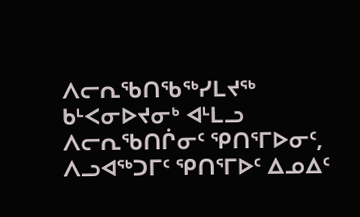ᐱᓕᕆᖃᑎᖃᖅᓯᒪᔪᖅ ᑲᒻᐸᓂᐅᔪᓂᒃ ᐊᒻᒪᓗ ᐱᓕᕆᖃᑎᒌᓂᑦ ᕿᑎᕐᒥᐅᓂᑦ, ᐱᓗᐊᖅᑐᒥᑦ ᕿᑎᕐᒥᐅᑦ ᐃᓄᐃᑦ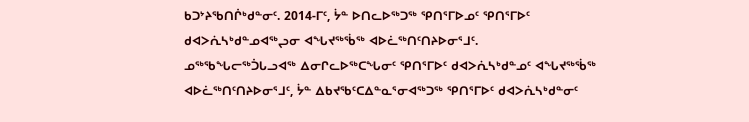ᑲᑐᔾᔨᖃᑎᒌᒃᑯᓐᓂᑦ. 2014-ᒥᑦ, ᔮᓐ ᐅᑎᓚᐅᖅᑐᖅ ᕿᑎᕐᒥᐅᓄᑦ ᕿᑎᕐᒥᐅᑦ ᑯᐊᐳᕇᓴᒃᑯᓐᓄᐊᖅᖢᓂ ᐊᖓᔪᖅᖄᖅ ᐊᐅᓛᖅᑎᑦᑎᔨᐅᓂᕐᒧᑦ.
ᓄᖅᖃᖓᓕᖅᑑᒐᓗᐊᖅ ᐃᓂᒋᓚᐅᖅᑕᖓᓂᑦ ᕿᑎᕐᒥᐅᑦ ᑯᐊᐳᕇᓴᒃᑯᓐᓄᑦ ᐊᖓᔪᖅᖄᖅ ᐊᐅᓛᖅᑎᑦᑎᔨᐅᓂᕐᒧᑦ, ᔮᓐ ᐃᑲᔪᖃᑦᑕᐃᓐᓇᕐᓂᐊᖅᑐᖅ ᕿᑎᕐᒥᐅᑦ ᑯᐊᐳᕇᓴᒃᑯᓐᓂᑦ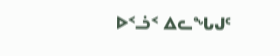ᐅᑉᓘᑉ ᐃᓚᖓᒍᑦ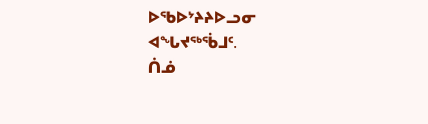ᐅᖃᐅᔾᔨᔨᐅᓗᓂ ᐊᖓᔪᖅᖄᒧᑦ.
ᑏᓅ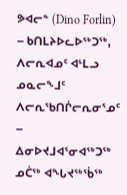ᕗᐊᓕᓐ (Dino Forlin) – ᑲᑎᒪᔨᐅᓚᐅᖅᑐᖅ, ᐱᓕᕆᐊᓄᑦ ᐊᒻᒪᓗ ᓄᓇᓕᖕᒧᑦ ᐱᓕᕆᖃᑎᒌᓕᕆᓂᕐᓄᑦ – ᐃᓂᐅᔪᒧᐊᕐᓂᐊᖅᑐᖅ ᓄᑖᖅ ᐊᖓᔪᖅᖄᖅ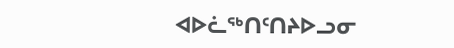ᐊᐅᓛᖅᑎᑦᑎᔨᐅᓗᓂ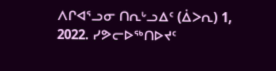ᐱᒋᐊᕐᓗᓂ ᑎᕆᒡᓗᐃᑦ (ᐄᐳᕆ) 1, 2022. ᓯᕗᓕᐅᖅᑎᐅᔪᑦ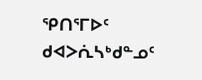ᕿᑎᕐᒥᐅᑦ ᑯᐊᐳᕇᓴᒃᑯᓐᓄᑦ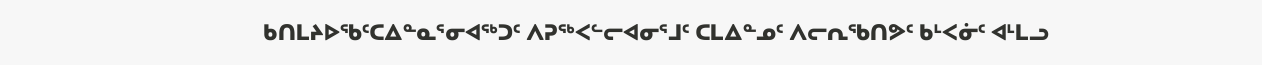ᑲᑎᒪᔨᐅᖃᑦᑕᐃᓐᓇᕐᓂᐊᖅᑐᑦ ᐱᕈᖅᐸᓪᓕᐊᓂᕐᒧᑦ ᑕᒪᐃᓐᓄᑦ ᐱᓕᕆᖃᑎᕗᑦ ᑲᒻᐸᓃᑦ ᐊᒻᒪᓗ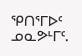ᕿᑎᕐᒥᐅᑦ ᓄᓇᕗᒻᒥᑦ.